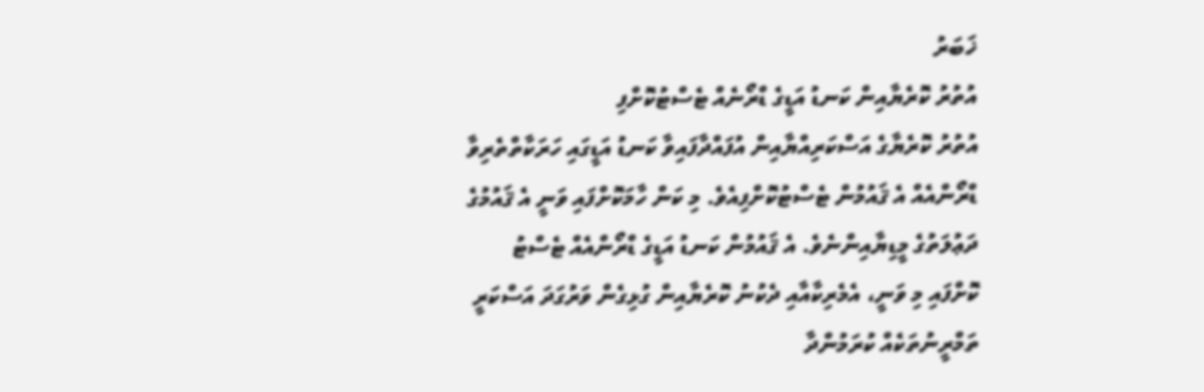ޚަބަރު
އުތުރު ކޮރެޔާއިން ކަނޑު އަޑީގެ ޑްރޯނެއް ޓެސްޓުކޮށްފި
އުތުރު ކޮރެޔާގެ އަސްކަރިއްޔާއިން އުފައްދާފައިވާ ކަނޑު އަޑީގައި ހަރަކާތްތެރިވާ ޑްރޯންއެއް އެ ޤައުމުން ޓެސްޓުކޮށްފިއެވެ. މި ކަން ހާމަކޮށްފައި ވަނީ އެ ޤައުމުގެ ދަޢުލަތުގެ މީޑިޔާއިންނެވެ. އެ ޤައުމުން ކަނޑު އަޑީގެ ޑްރޯންއެއް ޓެސްޓު ކޮށްފައި މި ވަނީ، އެމެރިކާއާއި ދެކުނު ކޮރެޔާއިން ގުޅިގެން ވަރުގަދަ އަސްކަރީ ތަމްރީނުތަކެއް ކުރަމުންދާ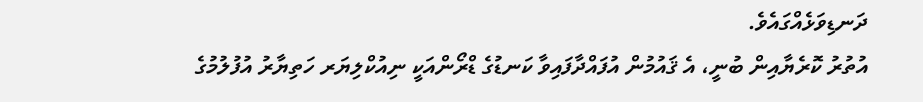ދަނޑިވަޅެއްގައެވެ.
އުތުރު ކޮރެޔާއިން ބުނީ، އެ ޤައުމުން އުފައްދާފައިވާ ކަނޑުގެ ޑްރޯންއަކީ ނިއުކްލިޔަރ ހަތިޔާރު އުފުލުމުގެ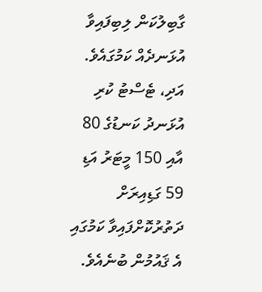ގާބިލުކަން ލިބިފައިވާ އުޅަނދެއް ކަމުގައެވެ. އަދި، ޓެސްޓު ކުރި އުޅަނދު ކަނޑުގެ 80 އާއި 150 މީޓަރު އަޑި 59 ގަޑިއިރަށް ދަތުރުކޮށްފައިވާ ކަމުގައި އެ ޤައުމުން ބުނެއެވެ.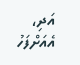އަދި، އެއަށްފަހު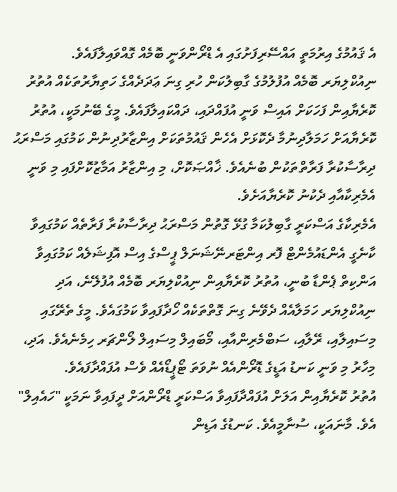އެ ޤައުމުގެ އިރުމަތީ އައްސޭރިފަށުގައި އެ ޑްރޯންވަނީ ބޮމެއް ގޮއްވައިލާފައެވެ.
ނިއުކްލިޔަރ ބޮމެއް އުފުލުމުގެ ގާބިލުކަން ހުރި ގިނަ ޢަދަދެއްގެ ހަތިޔާރުތަކެއް އުތުރު ކޮރެޔާއިން ފަހަކަށް އައިސް ވަނީ އުފައްދައި، ދައްކައިލާފައެވެ. މީގެ ބޭނުމަކީ، އުތުރު ކޮރެޔާއަށް ހަމަލާދިނުމާ ދެކޮޅަށް އެހެން ޤައުމުތަކަށް އިންޒާރުދިނުން ކަމުގައި މަސްރަޙު ދިރާސާކުރާ ފަރާތްތަކުން ބުނެއެވެ. ޚާއްޞަކޮށް، މި އިންޒާރު އަމާޒުކޮށްފައި މި ވަނީ އެމެރިކާއާއި ދެކުނު ކޮރެޔާއަށެވެ.
އެމެރިކާގެ އަސްކަރީ ގާބިލުކަމާ ގުޅޭ ގޮތުން މަސްރަޙު ދިރާސާކުރާ ފަރާތެއް ކަމުގައިވާ ކާނެގީ އެންޑައުމެންޓް ފޮރ އިންޓަރނޭޝަނަލް ޕީސްގެ އިސް އޮފިޝަލެއް ކަމުގައިވާ އަންކިތް ޕެންޑާ ބުނީ، އުތުރު ކޮރެޔާއިން ނިއުކްލިޔަރ ބޮމެއް އުފުލޭނެ، އަދި ނިއުކްލިޔަރ ހަމަލާއެއް ދެވޭނެ ގިނަ ގޮތްތަކެއް ހޯދާފައިވާ ކަމުގައެވެ. މީގެ ތެރޭގައި މިސައިލާއި، ރޭލާއި، ސަބްމެރިންއާއި، މޯބައިލް މިސައިލް ލޯންޗަރ ހިމެނެއެވެ. އަދި، މިހާރު މި ވަނީ ކަނޑު އަޑީގެ ޑޮރޯންއެއް ނުވަތަ ޓޯޕީޑޯއެއް ވެސް އުފައްދާފައެވެ.
އުތުރު ކޮރެޔާއިން އަލަށް އުފައްދާފައިވާ އަސްކަރީ ޑްރޯންއަށް ދީފައިވާ ނަމަކީ "ހައެއިލް" އެވެ. މާނައަކީ، ސުނާމީއެވެ. ކަނޑުގެ އަޑިން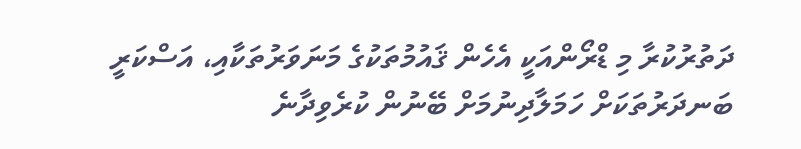ދަތުރުކުރާ މި ޑްރޯންއަކީ އެހެން ޤައުމުތަކުގެ މަނަވަރުތަކާއި، އަސްކަރީ ބަނދަރުތަކަށް ހަމަލާދިނުމަށް ބޭނުން ކުރެވިދާނެ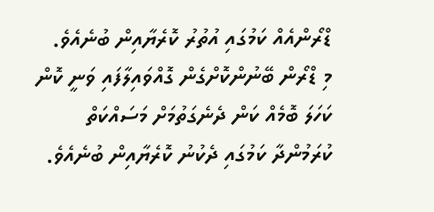ޑްރޯންއެއް ކަމުގައި އުތުރު ކޮރެޔާއިން ބުނެއެވެ.
މި ޑްރޯން ބޭނުންކޮށްގެން ގޮއްވައިލާފައި ވަނީ ކޮން ކަހަލަ ބޮމެއް ކަން ދެނެގަތުމަށް މަސައްކަތް ކުރަމުންދާ ކަމުގައި ދެކުނު ކޮރެޔާއިން ބުނެއެވެ.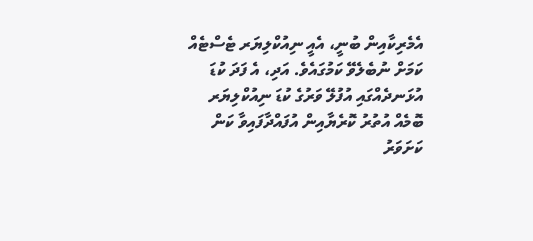އެމެރިކާއިން ބުނީ، އެއީ ނިއުކްލިޔަރ ޓެސްޓެއް ކަމަށް ނުބެލެވޭ ކަމުގައެވެ. އަދި، އެ ފަދަ ކުޑަ އުޅަނދެއްގައި އުފުލޭ ވަރުގެ ކުޑަ ނިއުކްލިޔަރ ބޮމެއް އުތުރު ކޮރެޔާއިން އުފައްދާފައިވާ ކަން ކަށަވަރު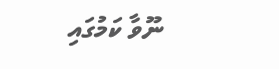ނޫވާ ކަމުގައި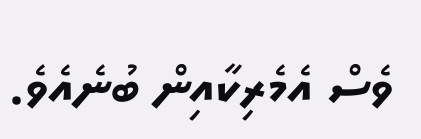ވެސް އެމެރިކާއިން ބުނެއެވެ.